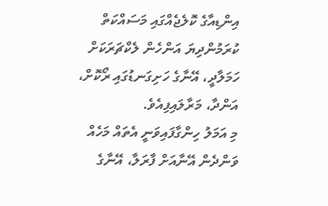އިންޑިއާގެ ކޮލެޖެއްގައި މަސައްކަތް ކުރަމުންދިޔަ އަންހެން ލެކްޗަރަކަށް ހަމަލާދީ، އޭނާގެ ހަށިގަނޑުގައި ރޯކޮށް، އަންދާ، މަރާލައިފިއެވެ.
މި އަމަލު ހިންގާފައިވަނީ އެތައް މަހެއް ވަންދެން އޭނާއަށް ފާރަލާ، އޭނާގެ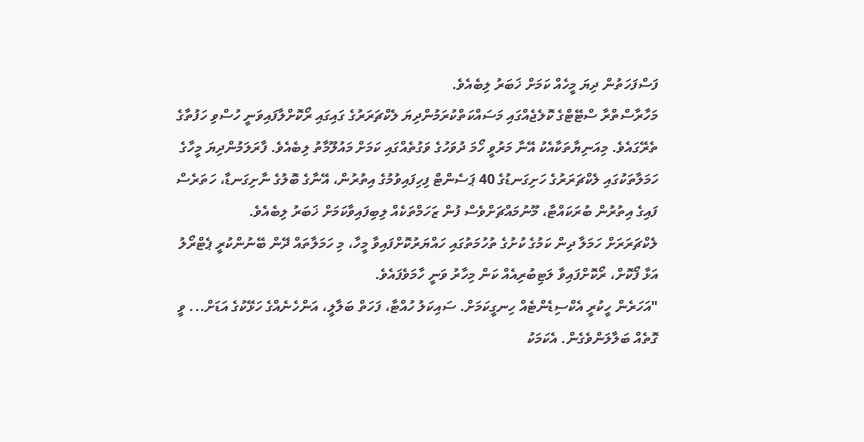ފަސްފަހަތުން ދިޔަ މީހެއް ކަމަށް ޚަބަރު ލިބެއެވެ.
މަހާރާސްތްރާ ސްޓޭޓްގެ ކޮލެޖެއްގައި މަސައްކަތްކުރަމުންދިޔަ ލެކްޗަރަރުގެ ގައިގައި ރޯކޮށްލާފައިވަނީ ހުސްވި ހަފުތާގެ ތެރޭގައެވެ. މިއަނިޔާތަކާއެކު އޭނާ މަރުވީ ހޯމަ ދުވަހުގެ ވަގުތެއްގައި ކަމަށް މައުލޫމާތު ލިބެއެވެ. ފާރަލަމުންދިޔަ މީހާގެ ހަމަލާތަކުގައި ލެކްޗަރަރުގެ ހަށިގަނޑުގެ 40 ޕަސެންޓް ފިހިފައިވުމުގެ އިތުރުން، އޭނާގެ ބޮލުގެ ނާށިގަނޑާ، ހަތަރެސް ފައިގެ އިތުރުން ބުރަކައްޓާ، މޫނުމައްޗަށްވެސް ފުން ޒަހަމްތަކެއް ލިބިފައިވާކަމަށް ޚަބަރު ލިބެއެވެ.
ލެކްޗަރަރަށް ހަމަލާ ދިން ކަމުގެ ކުށުގެ ތުހުމަތުގައި ހައްޔަރުކޮށްފައިވާ މީހާ، މި ހަމަލާތައް ދޭން ބޭނުންކުރީ ޕެޓްރޯލު އަޅާ ފޯކޮށް، ރޯކޮށްފައިވާ ލަޓިބުރިއެއް ކަން މިހާރު ވަނީ ހާމަވެފައެވެ.
"އަހަރެން ހީކުރީ އެކްސިޑެންޓެއް ހިނގީކަމަށް. ސައިކަލު ހުއްޓާ، ފަހަތް ބަލާލީ، އަންހެނެއްގެ ހަޅޭކުގެ އަޑަށް... ވީ ގޮތެއް ބަލާލަންވެގެން. އެކަމަކު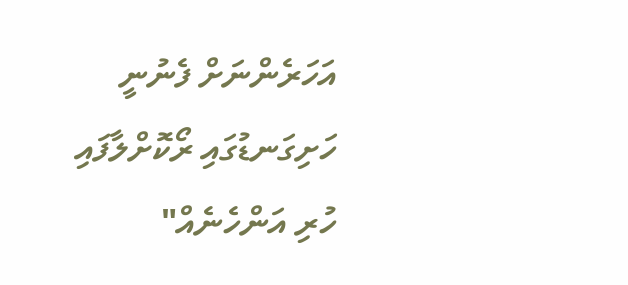އަހަރެންނަށް ފެނުނީ ހަށިގަނޑުގައި ރޯކޮށްލާފައި ހުރި އަންހެނެއް"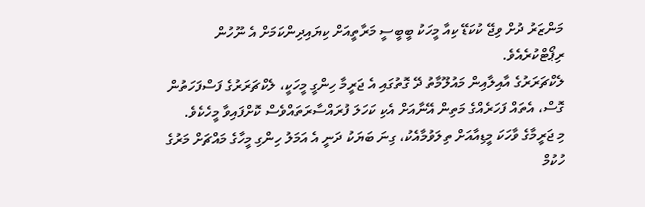މަންޒަރު ދުށް ވިޖޭ ކުކަޑޭ ކިއާ މީހަކު ބީބީސީ މަރާތީއަށް ކިޔައިދިންކަމަށް އެ ނޫހުން ރިޕޯޓްކުރެއެވެ.
ލެކްޗަރަރުގެ އާއިލާއިން މައުލޫމާތު ދޭ ގޮތުގައި އެ ޖަރީމާ ހިންގީ މީހަކީ، ލެކްޗަރަރުގެ ފަސްފަހަތުން ގޮސް، އެތައް ފަހަރެއްގެ މަތިން އޭނާއަށް އެކި ކަހަލަ ފުރައްސާރަތައްވެސް ކޮށްފައިވާ މީހެކެވެ.
މި ޖަރީމާގެ ވާހަކަ މީޑިއާއަށް ތިލަވުމާއެކު، ގިނަ ބަޔަކު ދަނީ އެ އަމަލު ހިންގި މީހާގެ މައްޗަށް މަރުގެ ހުކުމް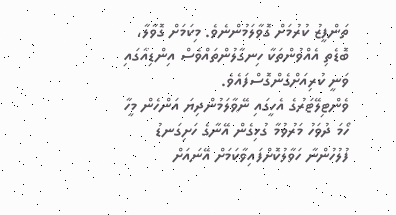ތަންފީޒު ކުރުމަށް ގޮވާލަމުންނެވެ. މިކަމަށް ގޮވާލާ، ބޮޑެތި އެއްވުންތަކާ ހިނގާލުންތައްވެސް އިންޑިއާގައި ވަނީ ކުރިއަށްގެންގޮސްފައެވެ.
ވެންޓިލޭޓަރުގެ އެހީގައި ނޭވާލަމުންދިޔަ އަންހެން މީހާ ހޯމަ ދުވަހު މަރުވުމާ ގުޅިގެން އޭނާގެ ހަށިގަނޑު ފުލުހުންނާ ހަވާލުކޮށްފައިވާކަމަށް އޭނައަށް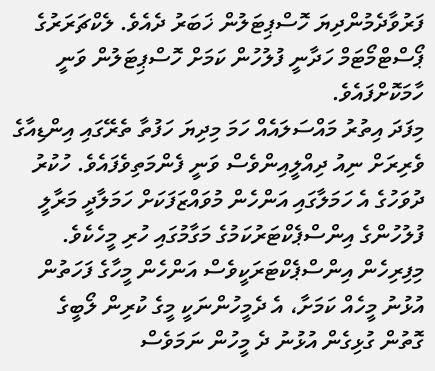ފަރުވާދެމުންދިޔަ ހޮސްޕިޓަލުން ޚަބަރު ދެއެވެ. ލެކްޗަރަރުގެ ޕޯސްޓްމޯޓަމް ހަދާނީ ފުލުހުން ކަމަށް ހޮސްޕިޓަލުން ވަނީ ހާމަކޮށްފައެވެ.
މިފަދަ އިތުރު މައްސަލައެއް ހަމަ މިދިޔަ ހަފުތާ ތެރޭގައި އިންޑިއާގެ ވެރިރަށް ނިއު ދިއްލީއިންވެސް ވަނީ ފެންމަތިވެފައެވެ. ހުކުރު ދުވަހުގެ އެ ހަމަލާގައި އަންހެން މުވައްޒަފަކަށް ހަމަލާދީ މަރާލީ ފުލުހުންގެ އިންސްޕެކްޓަރުކަމުގެ މަގާމުގައި ހުރި މީހެކެވެ. މިފިރިހެން އިންސްޕެކްޓަރަކީވެސް އަންހެން މީހާގެ ފަހަތުން އުޅުނު މީހެއް ކަމަށާ، އެ ދެމީހުންނަކީ މީގެ ކުރިން ލޯބީގެ ގޮތުން ގުޅިގެން އުޅުނު ދެ މީހުން ނަމަވެސް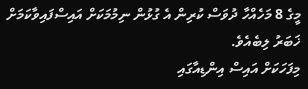މީގެ 8 މަހެއްހާ ދުވަސް ކުރިން އެ ގުޅުން ނިމުމަކަށް އައިސްފައިވާކަމަށް ޚަބަރު ލިބެއެވެ.
މިފަހަކަށް އައިސް އިންޑިއާގައި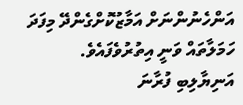އަންހެނުންނަށް އަމާޒުކޮށްގެންދޭ މިފަދަ ހަމަލާތައް ވަނީ އިތުރުވެފައެވެ.
އަނިޔާލިބި ފުރާނަ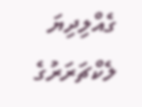ގެއްލިދިޔަ ލެކްޗަރަރުގެ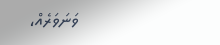ވަނަވަރެއް،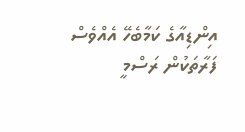އިންޑިއާގެ ކަމާބެހޭ އެއްވެސް ފަރާތަކުން ރަސްމީ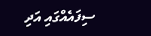ސިފައެއްގައި އަދި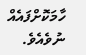ހާމަކޮށްފައެއް ނުވެއެވެ.